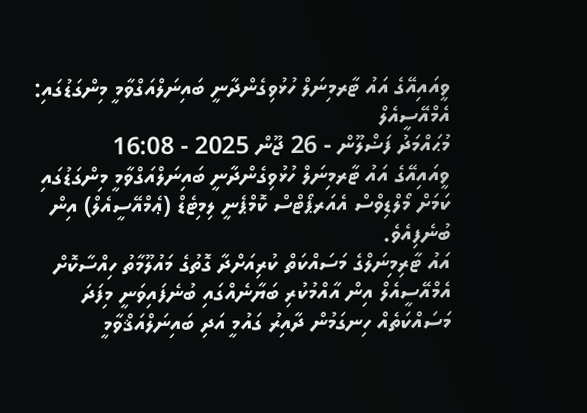ވީއައިއޭގެ އައު ޓާރމިނަލް ހުޅުވިގެންދާނީ ބައިނަލްއަގްވާމީ މިންގަޑުގައި: އެމްއޭސީއެލް
މުޙައްމަދު ފަޟްލޫން - 26 ޖޫން 2025 - 16:08
ވީއައިއޭގެ އައު ޓާރމިނަލް ހުޅުވިގެންދާނީ ބައިނަލްއަގްވާމީ މިންގަޑުގައި ކަމަށް މޯލްޑިވްސް އެއަރޕޯޓްސް ކޮމްޕެނީ ލިމިޓެޑް (ޢެމްއޭސީއެލް) އިން ބުނެފިއެވެ.
އައު ޓާރިމިނަލްގެ މަސައްކަތް ކުރިއަށްދާ ގޮތުގެ މައުލޫމާތު ހިއްސާކޮށް އެމްއޭސީއެލް އިން އާއްމުކުރި ބަޔާނެއްގައި ބުނެފައިވަނީ މިފަދަ މަސައްކަތެއް ހިނގަމުން ދާއިރު ގައުމީ އަދި ބައިނަލްއަޤްވާމީ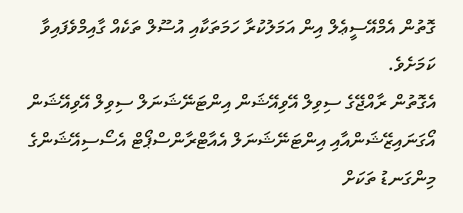ގޮތުން އެމްއޭސީޢެލް އިން އަމަލުކުރާ ހަމަތަކާއި އުސޫލް ތަކެއް ގާއިމްވެފައިވާ ކަމަށެވެ.
އެގޮތުން ރާއްޖޭގެ ސިވިލް އޭވިއޭޝަން އިންޓަނޭޝަނަލް ސިވިލް އޭވިއޭޝަން އޯގަނައިޒޭޝަންއާއި އިންޓަނޭޝަނަލް އެއާޓްރާންސްޕޯޓް އެސޯސިއޭޝަންގެ މިންގަނޑު ތަކަށް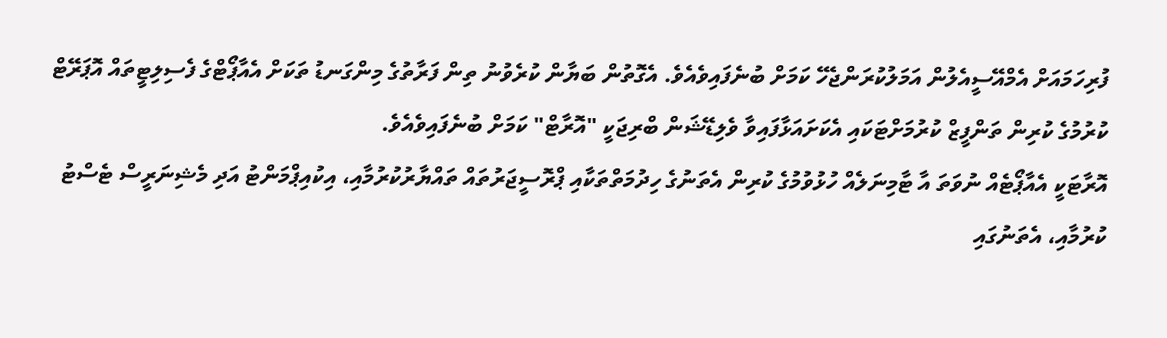ފުރިހަމައަށް އެމްއޭސީއެލުން އަމަލުކުރަންޖެހޭ ކަމަށް ބުނެފައިވެއެވެ. އެގޮތުން ބަޔާން ކުރެވުނު ތިން ފަރާތުގެ މިންގަނޑު ތަކަށް އެއާޕޯޓްގެ ފެސިލިޓީތައް އޮޕަރޭޓް ކުރުމުގެ ކުރިން ތަންފީޒް ކުރުމަށްޓަކައި އެކަށައަޅާފައިވާ ވެލިޑޭޝަން ބްރިޖަކީ "އޮރާޓް" ކަމަށް ބުނެފައިވެއެވެ.
އޮރާޓަކީ އެއާޕޯޓެއް ނުވަތަ އާ ޓާމިނަލެއް ހުޅުވުމުގެ ކުރިން އެތަނުގެ ހިދުމަތްތަކާއި ޕްރޮސީޖަރުތައް ތައްޔާރުކުރުމާއި، އިކުއިޕްމަންޓު އަދި މެޝިނަރީސް ޓެސްޓު ކުރުމާއި، އެތަނުގައި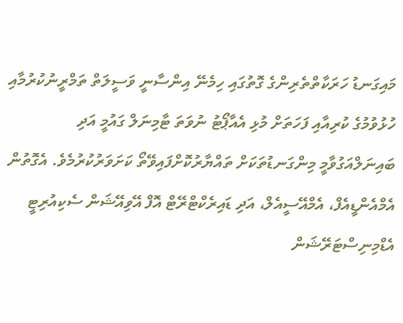މައިގަނޑު ހަރަކާތްތެރިންގެ ގޮތުގައި ހިމެނޭ އިންސާނީ ވަސީލަތް ތަމްރީނުކުރުމާއި ހުޅުވުމުގެ ކުރިއާއި ފަހަތަށް މުޅި އެއާޕޯޓު ނުވަތަ ޓާމިނަލް ގައުމީ އަދި ބައިނަލްއަގުވާމީ މިންގަނޑުތަކަށް ތައްޔާރުކޮށްފައިވޭތޯ ކަށަވަރުކުރުމެވެ. އެގޮތުން އެމްއެންޑީއެފް، އެމްއޭސީއެލް، އަދި ޑައިރެކްޓްރޭޓް އޮފް އޭވިއޭޝަން ސެކިއުރިޓީ އެޑްމިނިސްޓަރޭޝަން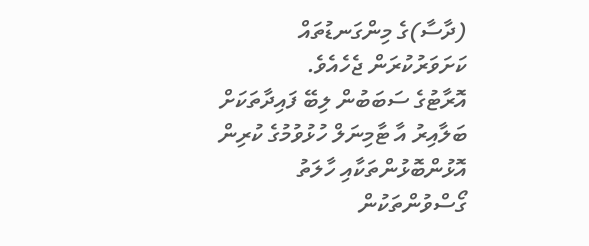(ދާސާ)ގެ މިންގަނޑުތައް ކަށަވަރުކުރަން ޖެހެއެވެ.
އޮރާޓުގެ ސަބަބުން ލިބޭ ފައިދާތަކަށް ބަލާއިރު އާ ޓާމިނަލް ހުޅުވުމުގެ ކުރިން އޮޅުންބޮޅުންތަކާއި ހާލަތު ގޯސްވުންތަކުން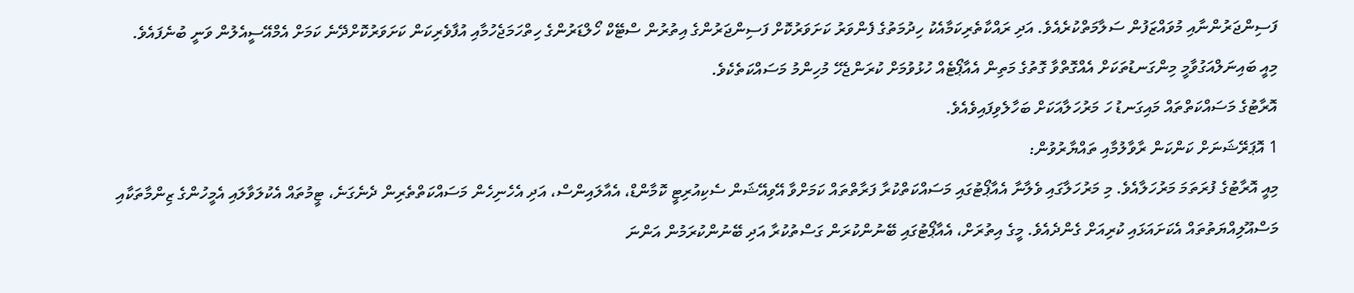ފަސިންޖަރުންނާއި މުވައްޒަފުން ސަލާމަތްކުރެއެވެ. އަދި ރައްކާތެރިކަމާއެކު ހިދުމަތުގެ ފެންވަރު ކަށަވަރުކޮށް ފަސިންޖަރުންގެ އިތުރުން ސްޓޭކް ހޯލްޑަރުންގެ ހިތްހަމަޖެހުމާއި އުފާވެރިކަން ކަށަވަރުކޮށްދޭނެ ކަމަށް އެމްއޭސީއެލުން ވަނީ ބުނެފައެވެ.
މިއީ ބައިނަލްއަގުވާމީ މިންގަނޑުތަކަށް އެއްގޮތްވާ ގޮތުގެ މަތިން އެއާޕޯޓެއް ހުޅުވުމަށް ކުރަންޖެހޭ މުހިންމު މަސައްކަތެކެވެ.
އޮރާޓުގެ މަސައްކަތްތައް މައިގަނޑު ހަ މަރުހަލާއަކަށް ބަހާލެވިފައިވެއެވެ.
1 އޮޕަރޭޝަނަށް ކަންކަން ރާވާލުމާއި ތައްޔާރުވުން:
މިއީ އޮރާޓުގެ ފުރަތަމަ މަރުހަލާއެވެ. މި މަރުހަލާގައި ވެލާނާ އެއާޕޯޓުގައި މަސައްކަތްކުރާ ފަރާތްތައް ކަމަށްވާ އޭވިއޭޝަން ސެކިއުރިޓީ ކޮމާންޑް، އެއާލައިންސް، އަދި އެހެނިހެން މަސައްކަތްތެރިން ދެނެގަނެ، ޓީމުތައް އެކުލަވާލައި އެމީހުންގެ ޒިންމާތަކާއި މަސްއޫލިއްޔަތުތައް އެކަށައަޅައި ކުރިއަށް ގެންދެއެވެ. މީގެ އިތުރަށް، އެއާޕޯޓުގައި ބޭނުންކުރަން ގަސްތުކުރާ އަދި ބޭނުންކުރަމުން އަންނަ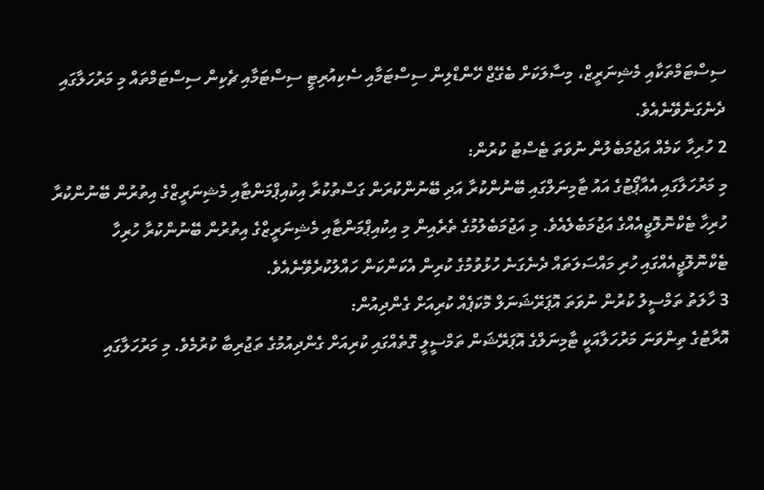ސިސްޓަމްތަކާއި މެޝިނަރީޒް، މިސާލަކަށް ބެގޭޖް ހޭންޑްލިން ސިސްޓަމާއި ސެކިއުރިޓީ ސިސްޓަމާއި ޗެކިން ސިސްޓަމްތައް މި މަރުހަލާގައި ދެނެގަނެވޭނެއެވެ.
2 ހުރިހާ ކަމެއް އަޖުމަބެލުން ނުވަތަ ޓެސްޓު ކުރުން:
މި މަރުހަލާގައި އެއާޕޯޓުގެ އައު ޓާމިނަލްގައި ބޭނުންކުރާ އަދި ބޭނުންކުރަން ގަސްތުކުރާ އިކުއިޕްމަންޓާއި މެޝިނަރީޒްގެ އިތުރުން ބޭނުންކުރާ ހުރިހާ ޓެކްނޮލޮޖީއެއްގެ އަޖުމަބެލެއެވެ. މި އަޖުމަބެލުމުގެ ތެރެއިން މި އިކުއިޕްމަންޓާއި މެޝިނަރީޒްގެ އިތުރުން ބޭނުންކުރާ ހުރިހާ ޓެކްނޮލޮޖީއެއްގައި ހުރި މައްސަލަތައް ދެނެގަނެ ހުޅުވުމުގެ ކުރިން އެކަންކަން ހައްލުކުރެވޭނެއެވެ.
3 ހާލަތު ތަމްސީލު ކުރުން ނުވަތަ އޮޕަރޭޝަނަލް މޮކަޕެއް ކުރިއަށް ގެންދިއުން:
އޮރާޓުގެ ތިންވަނަ މަރުހަލާއަކީ ޓާމިނަލްގެ އޮޕަރޭޝަން ތަމްސީލީ ގޮތެއްގައި ކުރިއަށް ގެންދިއުމުގެ ތަޖުރިބާ ކުރުމެވެ. މި މަރުހަލާގައި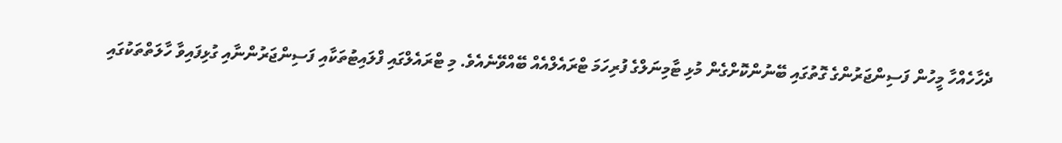ދެހާހެއްހާ މީހުން ފަސިންޖަރުންގެ ގޮތުގައި ބޭނުންކޮށްގެން މުޅި ޓާމިނަލްގެ ފުރިހަމަ ޓްރައެލްއެއް ބޭއްވޭނެއެވެ. މި ޓްރައެލްގައި ފްލައިޓުތަކާއި ފަސިންޖަރުންނާއި ގުޅިފައިވާ ހާލަތްތަކުގައި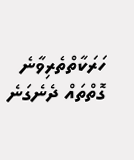ހަރަކާތްތެރިވާނެ ގޮތްތައް ދެނެގަނެ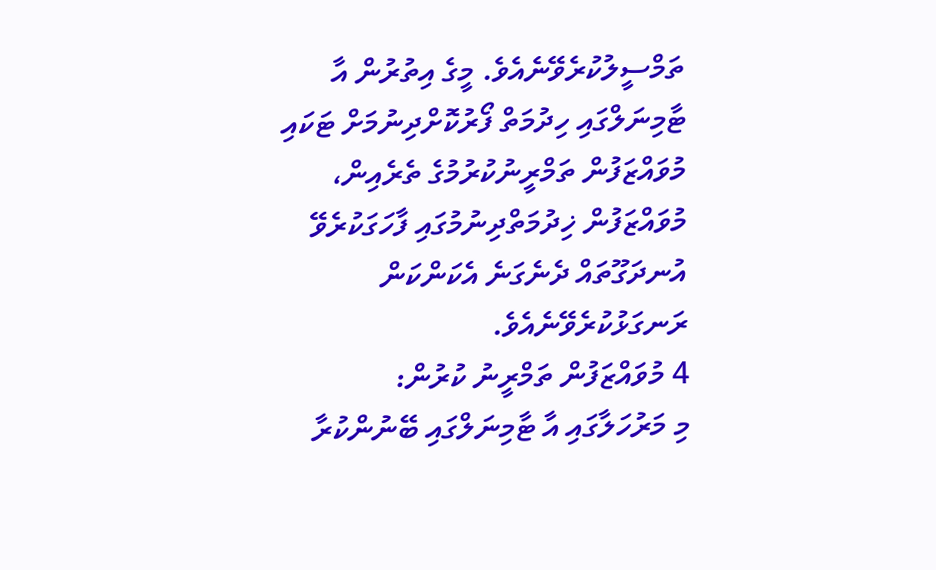ތަމްސީލުކުރެވޭނެއެވެ. މީގެ އިތުރުން އާ ޓާމިނަލްގައި ހިދުމަތް ފޯރުކޮށްދިނުމަށް ޓަކައި މުވައްޒަފުން ތަމްރީނުކުރުމުގެ ތެރެއިން، މުވައްޒަފުން ޚިދުމަތްދިނުމުގައި ފާހަގަކުރެވޭ އުނދަގޫތައް ދެނެގަނެ އެކަންކަން ރަނގަޅުކުރެވޭނެއެވެ.
4 މުވައްޒަފުން ތަމްރީނު ކުރުން:
މި މަރުހަލާގައި އާ ޓާމިނަލްގައި ބޭނުންކުރާ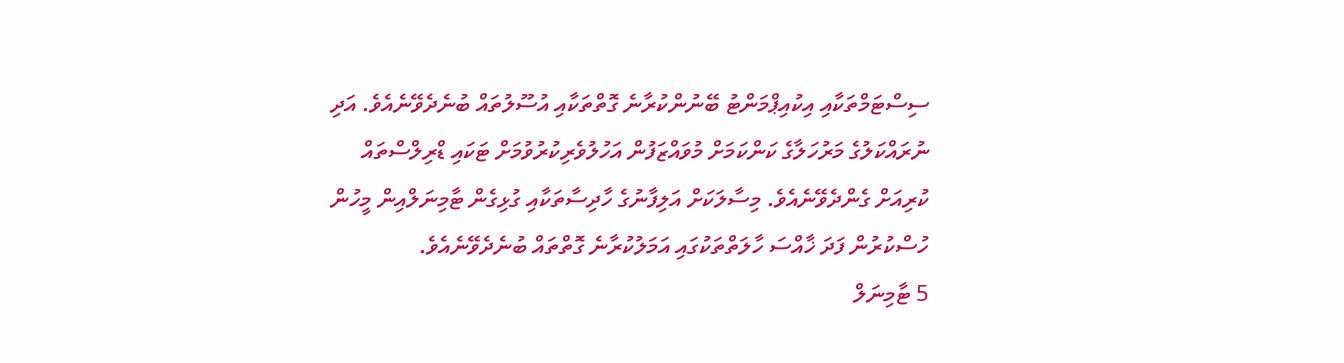ސިސްޓަމްތަކާއި އިކުއިޕްމަންޓު ބޭނުންކުރާނެ ގޮތްތަކާއި އުސޫލުތައް ބުނެދެވޭނެއެވެ. އަދި ނުރައްކަލުގެ މަރުހަލާގެ ކަންކަމަށް މުވައްޒަފުން އަހުލުވެރިކުރުވުމަށް ޓަކައި ޑްރިލްސްތައް ކުރިއަށް ގެންދެވޭނެއެވެ. މިސާލަކަށް އަލިފާނުގެ ހާދިސާތަކާއި ގުޅިގެން ޓާމިނަލްއިން މީހުން ހުސްކުރުން ފަދަ ޚާއްސަ ހާލަތްތަކުގައި އަމަލުކުރާނެ ގޮތްތައް ބުނެދެވޭނެއެވެ.
5 ޓާމިނަލް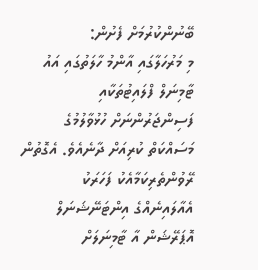ބޭނުންކުރުމަށް ފެށުން:
މި މަރުހަލާގައި އާންމު ހާލަތުގައި އައު ޓާމިނަލް ފްލައިޓުތަކާއި ފަސިންޖަރުންނަށް ހުޅުވާލުމުގެ މަސައްކަތް ކުރިއަށް ދާނެއެވެ. އެގޮތުން ރޭވުންތެރިކަމާއެކު ފަހަރަކު އެއާލައިނެއްގެ އިންޓަނޭޝަނަލް އޮޕަރޭޝަން އާ ޓާމިނަލަށް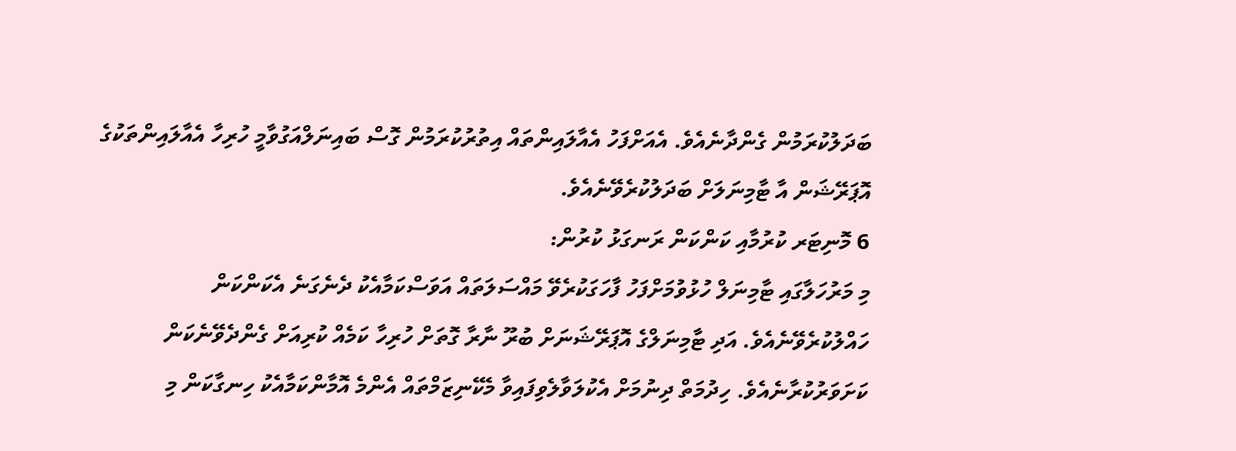ބަދަލުކުރަމުން ގެންދާނެއެވެ. އެއަށްފަހު އެއާލައިންތައް އިތުރުކުރަމުން ގޮސް ބައިނަލްއަގުވާމީ ހުރިހާ އެއާލައިންތަކުގެ އޮޕަރޭޝަން އާ ޓާމިނަލަށް ބަދަލުކުރެވޭނެއެވެ.
6 މޮނިޓަރ ކުރުމާއި ކަންކަން ރަނގަޅު ކުރުން:
މި މަރުހަލާގައި ޓާމިނަލް ހުޅުވުމަށްފަހު ފާހަގަކުރެވޭ މައްސަލަތައް އަވަސްކަމާއެކު ދެނެގަނެ އެކަންކަން ހައްލުކުރެވޭނެއެވެ. އަދި ޓާމިނަލްގެ އޮޕަރޭޝަނަށް ބުރޫ ނާރާ ގޮތަށް ހުރިހާ ކަމެއް ކުރިއަށް ގެންދެވޭނެކަން ކަށަވަރުކުރާނެއެވެ. ހިދުމަތް ދިނުމަށް އެކުލަވާލެވިފައިވާ މެކޭނިޒަމްތައް އެންމެ އޮމާންކަމާއެކު ހިނގާކަން މި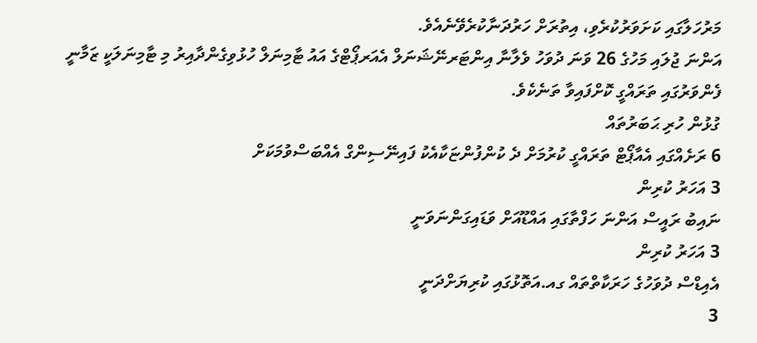މަރުހަލާގައި ކަށަވަރުކުރެވި، އިތުރަށް ހަރުދަނާކުރެވޭނެއެވެ.
އަންނަ ޖުލައި މަހުގެ 26 ވަނަ ދުވަހު ވެލާނާ އިންޓަރނޭޝަނަލް އެއަރޕޯޓްގެ އައު ޓާމިނަލް ހުޅުވިގެންދާއިރު މި ޓާމިނަލަކީ ޒަމާނީ ފެންވަރުގައި ތަރައްގީ ކޮށްފައިވާ ތަނެކެވެ.
ގުޅުން ހުރި ޙަބަރުތައް
6 ރަށެއްގައި އެއާޕޯޓް ތަރައްގީ ކުރުމަށް ދެ ކުންފުންޏަކާއެކު ފައިނޭސިންގް އެއްބަސްވުމަކަށް
3 އަހަރު ކުރިން
ނައިބު ރައީސް އަންނަ ހަފްތާގައި އައްޑޫއަށް ވަޑައިގަންނަވަނީ
3 އަހަރު ކުރިން
އެއިޑްސް ދުވަހުގެ ހަރަކާތްތައް ގއ.އަތޮޅުގައި ކުރިޔަށްދަނީ
3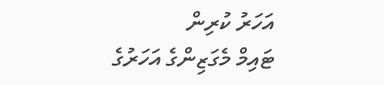އަހަރު ކުރިން
ޓައިމް މެގަޒިންގެ އަހަރުގެ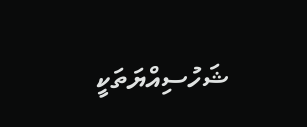ޝަހުސިއްޔަތަކީ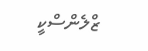ޒްލެންސްކީ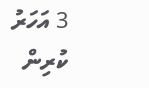3 އަހަރު ކުރިން